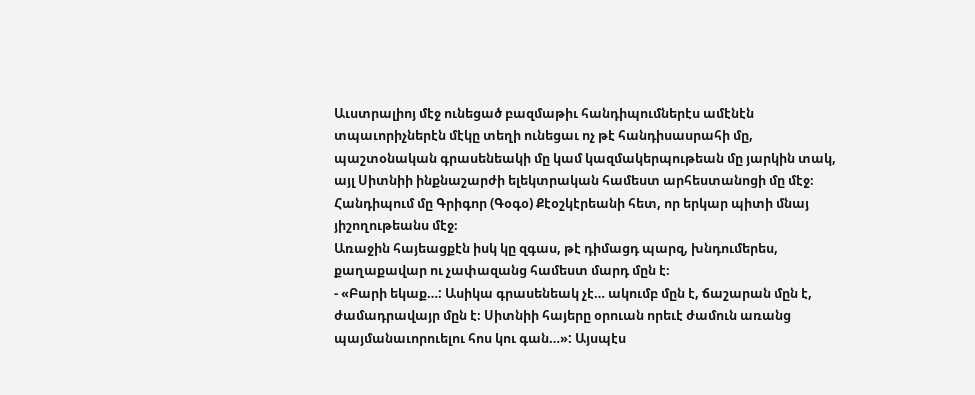Աւստրալիոյ մէջ ունեցած բազմաթիւ հանդիպումներէս ամէնէն տպաւորիչներէն մէկը տեղի ունեցաւ ոչ թէ հանդիսասրահի մը, պաշտօնական գրասենեակի մը կամ կազմակերպութեան մը յարկին տակ, այլ Սիտնիի ինքնաշարժի ելեկտրական համեստ արհեստանոցի մը մէջ։
Հանդիպում մը Գրիգոր (Գօգօ) Քէօշկէրեանի հետ, որ երկար պիտի մնայ յիշողութեանս մէջ։
Առաջին հայեացքէն իսկ կը զգաս, թէ դիմացդ պարզ, խնդումերես, քաղաքավար ու չափազանց համեստ մարդ մըն է։
- «Բարի եկաք…: Ասիկա գրասենեակ չէ… ակումբ մըն է, ճաշարան մըն է, ժամադրավայր մըն է։ Սիտնիի հայերը օրուան որեւէ ժամուն առանց պայմանաւորուելու հոս կու գան…»: Այսպէս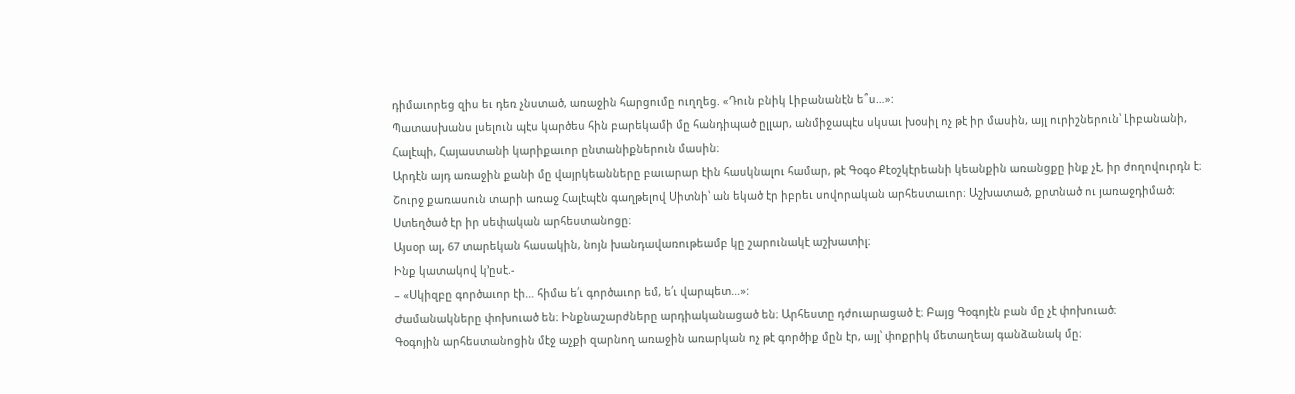դիմաւորեց զիս եւ դեռ չնստած, առաջին հարցումը ուղղեց. «Դուն բնիկ Լիբանանէն ե՞ս…»:
Պատասխանս լսելուն պէս կարծես հին բարեկամի մը հանդիպած ըլլար, անմիջապէս սկսաւ խօսիլ ոչ թէ իր մասին, այլ ուրիշներուն՝ Լիբանանի, Հալէպի, Հայաստանի կարիքաւոր ընտանիքներուն մասին։
Արդէն այդ առաջին քանի մը վայրկեանները բաւարար էին հասկնալու համար, թէ Գօգօ Քէօշկէրեանի կեանքին առանցքը ինք չէ, իր ժողովուրդն է։
Շուրջ քառասուն տարի առաջ Հալէպէն գաղթելով Սիտնի՝ ան եկած էր իբրեւ սովորական արհեստաւոր։ Աշխատած, քրտնած ու յառաջդիմած։ Ստեղծած էր իր սեփական արհեստանոցը։
Այսօր ալ, 67 տարեկան հասակին, նոյն խանդավառութեամբ կը շարունակէ աշխատիլ։
Ինք կատակով կ’ըսէ.-
– «Սկիզբը գործաւոր էի… հիմա ե՛ւ գործաւոր եմ, ե՛ւ վարպետ…»:
Ժամանակները փոխուած են։ Ինքնաշարժները արդիականացած են։ Արհեստը դժուարացած է։ Բայց Գօգոյէն բան մը չէ փոխուած։
Գօգոյին արհեստանոցին մէջ աչքի զարնող առաջին առարկան ոչ թէ գործիք մըն էր, այլ՝ փոքրիկ մետաղեայ գանձանակ մը։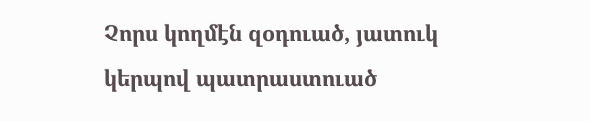Չորս կողմէն զօդուած, յատուկ կերպով պատրաստուած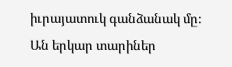իւրայատուկ գանձանակ մը։
Ան երկար տարիներ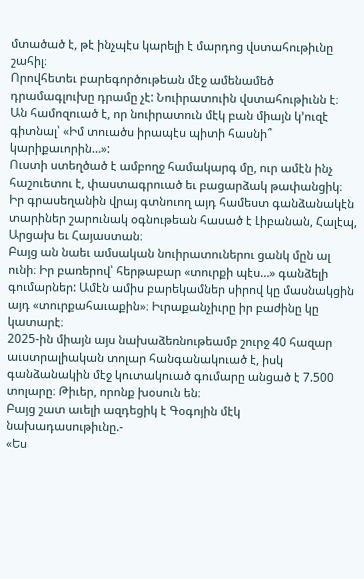մտածած է, թէ ինչպէս կարելի է մարդոց վստահութիւնը շահիլ։
Որովհետեւ բարեգործութեան մէջ ամենամեծ դրամագլուխը դրամը չէ: Նուիրատուին վստահութիւնն է։
Ան համոզուած է, որ նուիրատուն մէկ բան միայն կ’ուզէ գիտնալ՝ «Իմ տուածս իրապէս պիտի հասնի՞ կարիքաւորին…»:
Ուստի ստեղծած է ամբողջ համակարգ մը, ուր ամէն ինչ հաշուետու է, փաստագրուած եւ բացարձակ թափանցիկ։
Իր գրասեղանին վրայ գտնուող այդ համեստ գանձանակէն տարիներ շարունակ օգնութեան հասած է Լիբանան, Հալէպ, Արցախ եւ Հայաստան։
Բայց ան նաեւ ամսական նուիրատուներու ցանկ մըն ալ ունի։ Իր բառերով՝ հերթաբար «տուրքի պէս…» գանձելի գումարներ: Ամէն ամիս բարեկամներ սիրով կը մասնակցին այդ «տուրքահաւաքին»։ Իւրաքանչիւրը իր բաժինը կը կատարէ։
2025-ին միայն այս նախաձեռնութեամբ շուրջ 40 հազար աւստրալիական տոլար հանգանակուած է, իսկ գանձանակին մէջ կուտակուած գումարը անցած է 7.500 տոլարը։ Թիւեր, որոնք խօսուն են։
Բայց շատ աւելի ազդեցիկ է Գօգոյին մէկ նախադասութիւնը.-
«Ես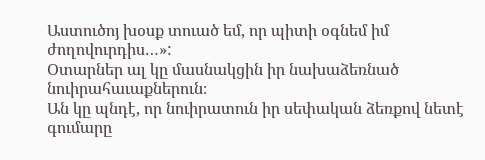Աստուծոյ խօսք տուած եմ, որ պիտի օգնեմ իմ ժողովուրդիս…»:
Օտարներ ալ կը մասնակցին իր նախաձեռնած նուիրահաւաքներուն։
Ան կը պնդէ, որ նուիրատուն իր սեփական ձեռքով նետէ գումարը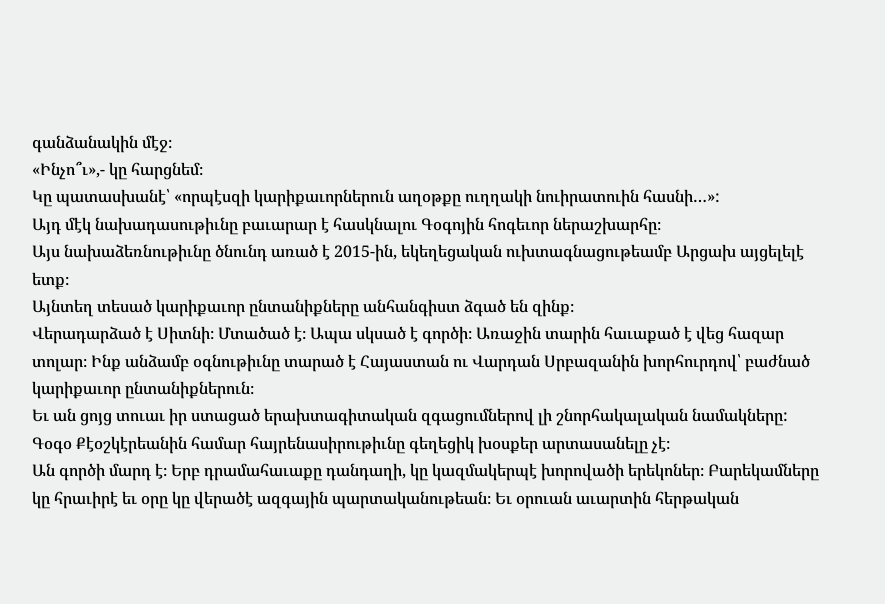գանձանակին մէջ։
«Ինչո՞ւ»,- կը հարցնեմ։
Կը պատասխանէ՝ «որպէսզի կարիքաւորներուն աղօթքը ուղղակի նուիրատուին հասնի…»:
Այդ մէկ նախադասութիւնը բաւարար է հասկնալու Գօգոյին հոգեւոր ներաշխարհը։
Այս նախաձեռնութիւնը ծնունդ առած է 2015-ին, եկեղեցական ուխտագնացութեամբ Արցախ այցելելէ ետք։
Այնտեղ տեսած կարիքաւոր ընտանիքները անհանգիստ ձգած են զինք։
Վերադարձած է Սիտնի։ Մտածած է։ Ապա սկսած է գործի։ Առաջին տարին հաւաքած է վեց հազար տոլար։ Ինք անձամբ օգնութիւնը տարած է Հայաստան ու Վարդան Սրբազանին խորհուրդով՝ բաժնած կարիքաւոր ընտանիքներուն։
Եւ ան ցոյց տուաւ իր ստացած երախտագիտական զգացումներով լի շնորհակալական նամակները:
Գօգօ Քէօշկէրեանին համար հայրենասիրութիւնը գեղեցիկ խօսքեր արտասանելը չէ։
Ան գործի մարդ է։ Երբ դրամահաւաքը դանդաղի, կը կազմակերպէ խորովածի երեկոներ։ Բարեկամները կը հրաւիրէ եւ օրը կը վերածէ ազգային պարտականութեան։ Եւ օրուան աւարտին հերթական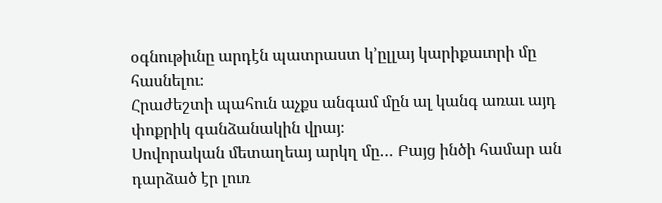օգնութիւնը արդէն պատրաստ կ’ըլլայ կարիքաւորի մը հասնելու։
Հրաժեշտի պահուն աչքս անգամ մըն ալ կանգ առաւ այդ փոքրիկ գանձանակին վրայ։
Սովորական մետաղեայ արկղ մը… Բայց ինծի համար ան դարձած էր լուռ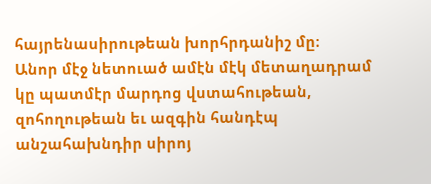հայրենասիրութեան խորհրդանիշ մը։
Անոր մէջ նետուած ամէն մէկ մետաղադրամ կը պատմէր մարդոց վստահութեան, զոհողութեան եւ ազգին հանդէպ անշահախնդիր սիրոյ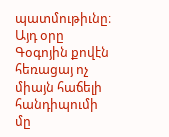պատմութիւնը։
Այդ օրը Գօգոյին քովէն հեռացայ ոչ միայն հաճելի հանդիպումի մը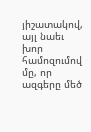յիշատակով, այլ նաեւ խոր համոզումով մը, որ ազգերը մեծ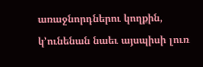առաջնորդներու կողքին, կ’ունենան նաեւ այսպիսի լուռ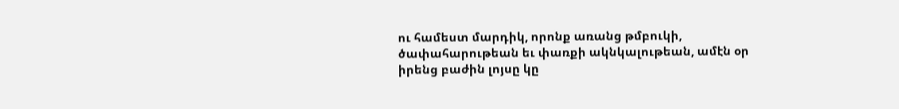ու համեստ մարդիկ, որոնք առանց թմբուկի, ծափահարութեան եւ փառքի ակնկալութեան, ամէն օր իրենց բաժին լոյսը կը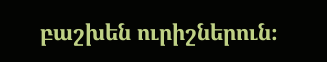բաշխեն ուրիշներուն։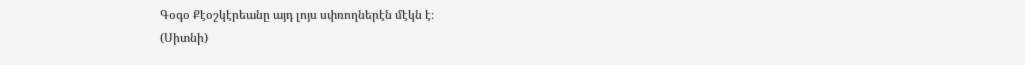Գօգօ Քէօշկէրեանը այդ լոյս սփռողներէն մէկն է։
(Սիտնի)